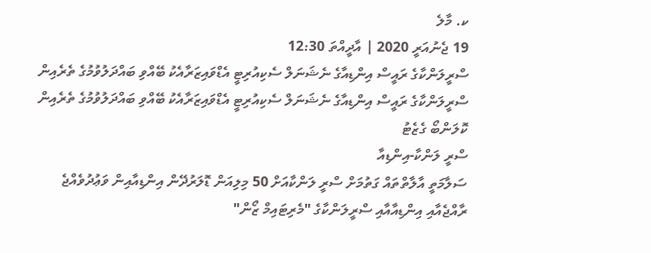ކ. މާލެ
19 ޖެނުއަރީ 2020 | އާދީއްތަ 12:30
ސްރީލަންކާގެ ރައީސް އިންޑިއާގެ ނެޝަނަލް ސެކިއުރިޓީ އެޑްވައިޒަރާއެކު ބޭއްވި ބައްދަލުވުމުގެ ތެރެއިން
ސްރީލަންކާގެ ރައީސް އިންޑިއާގެ ނެޝަނަލް ސެކިއުރިޓީ އެޑްވައިޒަރާއެކު ބޭއްވި ބައްދަލުވުމުގެ ތެރެއިން
ކޮލަންބޯ ގެޒެޓު
ސްރީ ލަންކާ-އިންޑިއާ
ސަލާމަތީ އާލާތްތައް ގަތުމަށް ސްރީ ލަންކާއަށް 50 މިލިއަން ޑޮލަރުދޭން އިންޑިއާއިން ވަޢުދުވެއްޖެ
ރާއްޖެއާއި އިންޑިއާއާއި ސްރީލަންކާގެ "މެރިޓައިމް ޒޯން"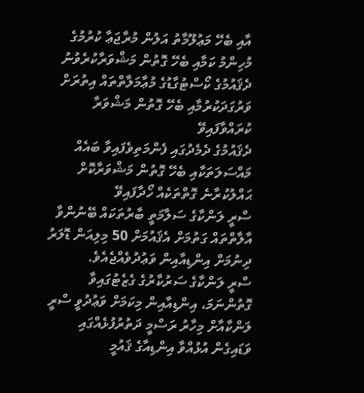އާއި ބެހޭ މަޢުލޫމާތު އަލުން މުރާޖަޢާ ކުރުމުގެ މުހިންމު ކަމާއި ބެހޭ ގޮތުން މަޝްވަރާކުރެވުނު
ދެޤައުމުގެ ކޯސްޓުގާޑުގެ މުޢާމަލާތްތައް އިތުރަށް ވަރުގަދަކުރުމާއި ބެހޭ ގޮތުން މަޝްވަރާ ކުރައްވާފައިވޭ
ދެޤައުމުގެ ދެމެދުގައި ފެންމަތިވެފައިވާ ބައެއް މައްސަލަތަކާއި ބެހޭ ގޮތުން މަޝްވަރާކޮށް ޙައްލުކުރާނެ ގޮތްތަކެއް ހޯދާފައިވޭ
ސްރީ ލަންކާގެ ސަލާމަތީ ބާރުތަކައް ބޭނުންވާ އާލާތްތައް ގަތުމަށް އެޤައުމަށް 50 މިލިއަން ޑޮލަރު ދިނުމަށް އިންޑިއާއިން ވަޢުދުވެއްޖެއެވެ.
ސްރީ ލަންކާގެ ސަރުކާރުގެ ގެޒެޓުގައިވާ ގޮތުންނަމަ، އިންޑިއާއިން މިކަމަށް ވަޢުދުވީ ސްރީ ލަންކާއާށް މިހާރު ރަސްމީ ދަތުރުފުޅެއްގައި ވަޑައިގެން އުޅުއްވާ އިންޑިއާގެ ޤައުމީ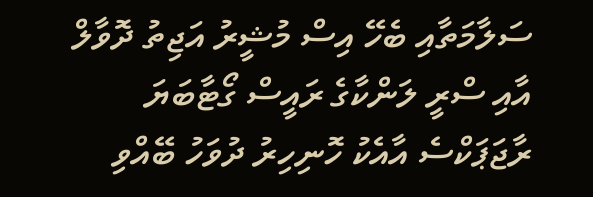ސަލާމަތާއި ބެހޭ އިސް މުޝީރު އަޖިތު ދޮވާލް އާއި ސްރީ ލަންކާގެ ރައީސް ގޯޓާބަޔަ ރާޖަޕަކްސެ އާއެކު ހޮނިހިރު ދުވަހު ބޭއްވި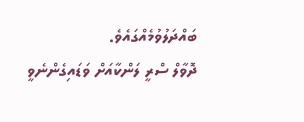ބައްދަލުވުމެއްގައެވެ.
ދޮވާލް ސްރީ ލަންކާއަށް ވަޑައިގެންނެވީ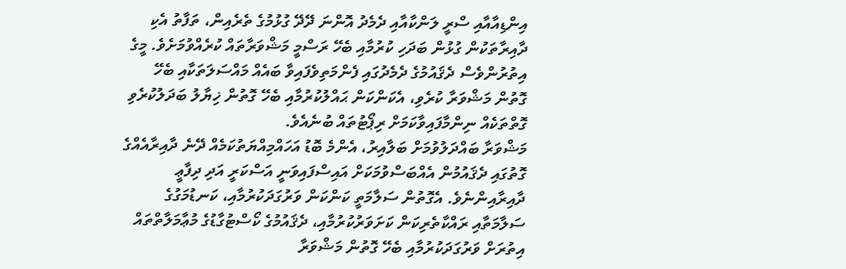އިންޑިއާއާއި ސްރީ ލަންކާއާއި ދެމެދު އޮންނަ ދޭދޭ ގުޅުމުގެ ތެރެއިން، ތަފާތު އެކި ދާއިރާތަކުން ގުޅުން ބަދަހި ކުރުމާއި ބެހޭ ރަސްމީ މަޝްވަރާތައް ކުރެއްވުމަށެވެ. މީގެ އިތުރުންވެސް ދެޤައުމުގެ ދެމެދުގައި ފެންމަތިވެފައިވާ ބައެއް މައްސަލަތަކާއި ބެހޭ ގޮތުން މަޝްވަރާ ކުރެވި، އެކަންކަން ޙައްލުކުރުމާއި ބެހޭ ގޮތުން ޚިޔާލު ބަދަލުކުރެވި ގޮތްތަކެއް ނިންމާފައިވާކަމަށް ރިޕޯޓުތައް ބުނެއެވެ.
މަޝްވަރާ ބައްދަލުވުމަށް ބަލާއިރު، އެންމެ ބޮޑު އަހައްމިއްޔަތުކަމެއް ދޭނެ ދާއިރާއެއްގެ ގޮތުގައި ދެޤައުމުން އެއްބަސްވުމަކަށް އައިސްފައިވަނީ އަސްކަރީ އަދި ދިފާޢީ ދާއިރާއިންނެވެ. އެގޮތުން ސަލާމަތީ ކަންކަން ވަރުގަދަކުރުމާއި، ކަނޑުމަގުގެ ސަލާމަތާއި ރައްކާތެރިކަން ކަށަވަރުކުރުމާއި، ދެޤައުމުގެ ކޯސްޓުގާޑުގެ މުޢާމަލާތްތައް އިތުރަށް ވަރުގަދަކުރުމާއި ބެހޭ ގޮތުން މަޝްވަރާ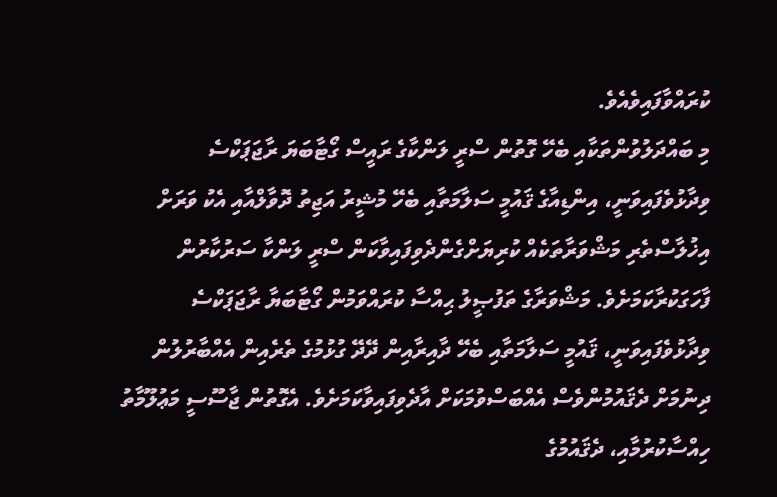ކުރައްވާފައިވެއެވެ.
މި ބައްދަލުވުންތަކާއި ބެހޭ ގޮތުން ސްރީ ލަންކާގެ ރައީސް ގޯޓާބަޔަ ރާޖަޕަކްސެ ވިދާޅުވެފައިވަނީ، އިންޑިއާގެ ޤައުމީ ސަލާމަތާއި ބެހޭ މުޝީރު އަޖިތު ދޮވާލްއާއި އެކު ވަރަށް އިޚުލާސްތެރި މަޝްވަރާތަކެއް ކުރިޔަށްގެންދެވިފައިވާކަން ސްރީ ލަންކާ ސަރުކާރުން ފާހަގަކުރާކަމަށެވެ. މަޝްވަރާގެ ތަފުޞީލު ޙިއްސާ ކުރައްވަމުން ގޯޓާބަޔާ ރާޖަޕަކްސެ ވިދާޅުވެފައިވަނީ، ޤައުމީ ސަލާމަތާއި ބެހޭ ދާއިރާއިން ދޭދޭ ގުޅުމުގެ ތެރެއިން އެއްބާރުލުން ދިނުމަށް ދެޤައުމުންވެސް އެއްބަސްވުމަކަށް އާދެވިފައިވާކަމަށެވެ. އެގޮތުން ޖާސޫސީ މަޢުލޫމާތު ހިއްސާކުރުމާއި، ދެޤައުމުގެ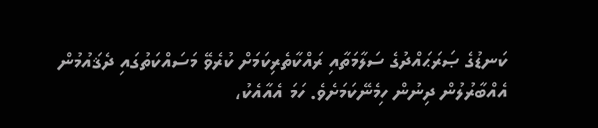ކަނޑުގެ ޞަރަޙައްދުގެ ސަލާމަތާއި ރައްކާތެރިކަމަށް ކުރެވޭ މަސައްކަތުގައި ދެޤައުމުން އެއްބާރުލުން ދިނުން ހިމެނޭކަމަށެވެ. ހަމަ އެއާއެކު،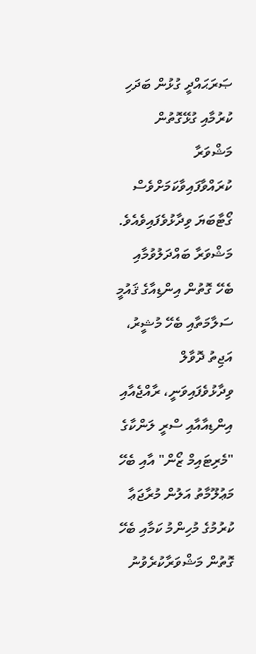ޞަރަޙައްދީ ގުޅުން ބަދަހި ކުރުމާއި ގުޅޭގޮތުން މަޝްވަރާ ކުރައްވާފައިވާކަމަށްވެސް ގޯޓާބަޔަ ވިދާޅުވެފައިވެއެވެ.
މަޝްވަރާ ބައްދަލުވުމާއި ބެހޭ ގޮތުން އިންޑިއާގެ ޤައުމީ ސަލާމަތާއި ބެހޭ މުޝީރު، އަޖިތު ދޮވާލް ވިދާޅުވެފައިވަނީ، ރާއްޖެއާއި އިންޑިއާއާއި ސްރީ ލަންކާގެ "މެރިޓައިމް ޒޯން" އާއި ބެހޭ މަޢުލޫމާތު އަލުން މުރާޖަޢާ ކުރުމުގެ މުހިންމު ކަމާއި ބެހޭ ގޮތުން މަޝްވަރާކުރެވުނު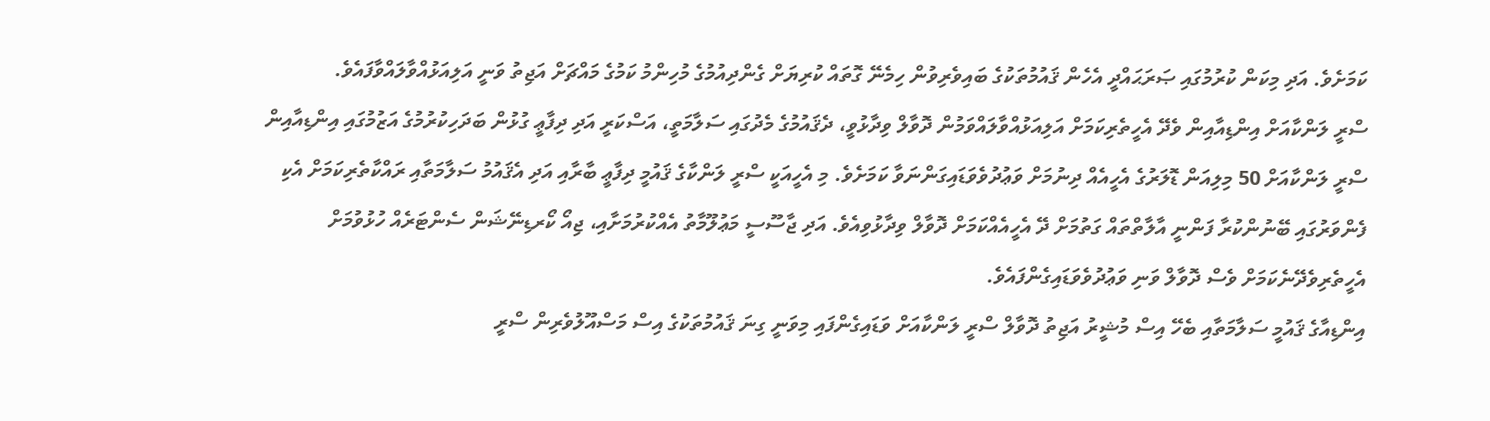ކަމަށެވެ. އަދި މިކަން ކުރުމުގައި ޞަރަޙައްދީ އެހެން ޤައުމުތަކުގެ ބައިވެރިވުން ހިމެނޭ ގޮތައް ކުރިޔަށް ގެންދިއުމުގެ މުހިންމު ކަމުގެ މައްޗަށް އަޖިތު ވަނީ އަލިއަޅުއްވާލައްވާފައެވެ.
ސްރީ ލަންކާއަށް އިންޑިއާއިން ވެދޭ އެހީތެރިކަމަށް އަލިއަޅުއްވާލައްވަމުން ދޮވާލް ވިދާޅުވީ، ދެޤައުމުގެ މެދުގައި ސަލާމަތީ، އަސްކަރީ އަދި ދިފާޢީ ގުޅުން ބަދަހިކުރުމުގެ އަޒުމުގައި އިންޑިއާއިން ސްރީ ލަންކާއަށް 50 މިލިއަން ޑޮލަރުގެ އެހީއެއް ދިނުމަށް ވަޢުދުވެވަޑައިގަންނަވާ ކަމަށެވެ. މި އެހީއަކީ ސްރީ ލަންކާގެ ޤައުމީ ދިފާޢީ ބާރާއި އަދި އެޤައުމު ސަލާމަތާއި ރައްކާތެރިކަމަށް އެކި ފެންވަރުގައި ބޭނުންކުރާ ފަންނީ އާލާތްތައް ގަތުމަށް ދޭ އެހީއެއްކަމަށް ދޮވާލް ވިދާޅުވިއެވެ. އަދި ޖާސޫސީ މަޢުލޫމާތު އެއްކުރުމަށާއި، ޖިއޯ ކޯރޑިނޭޝަން ސެންޓަރެއް ހުޅުވުމަށް އެހީތެރިވެދޭނެކަމަށް ވެސް ދޮވާލް ވަނި ވަޢުދުވެވަޑައިގެންފައެވެ.
އިންޑިއާގެ ޤައުމީ ސަލާމަތާއި ބެހޭ އިސް މުޝީރު އަޖިތު ދޮވާލް ސްރީ ލަންކާއަށް ވަޑައިގެންފައި މިވަނީ ގިނަ ޤައުމުތަކުގެ އިސް މަސްއޫލުވެރިން ސްރީ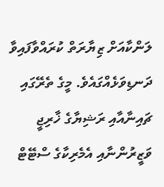ލަންކާއަށް ޒިޔާރަތް ކުރައްވާފައިވާ ދަނޑިވަޅެއްގައެވެ. މީގެ ތެރޭގައި ޗައިނާއާއި ރަޝިޔާގެ ޚާރިޖީ ވަޒީރުންނާއި އެމެރިކާގެ ސްޓޭޓް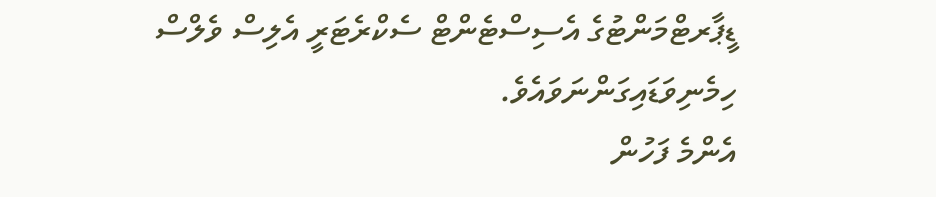ޑީޕާރޓްމަންޓުގެ އެސިސްޓެންޓް ސެކްރެޓަރީ އެލިސް ވެލްސް ހިމެނިވަޑައިގަންނަވައެވެ.
އެންމެ ފަހުން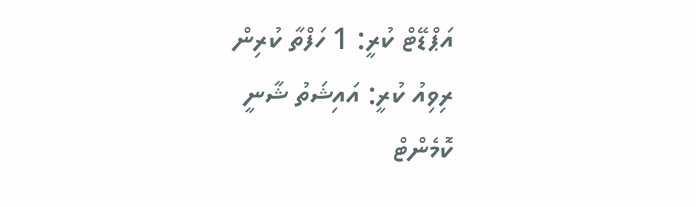އަޕްޑޭޓް ކުރީ: 1 ހަފްތާ ކުރިން
ރިވިއު ކުރީ: އައިޝަތު ޝާނީ
ކޮމެންޓް